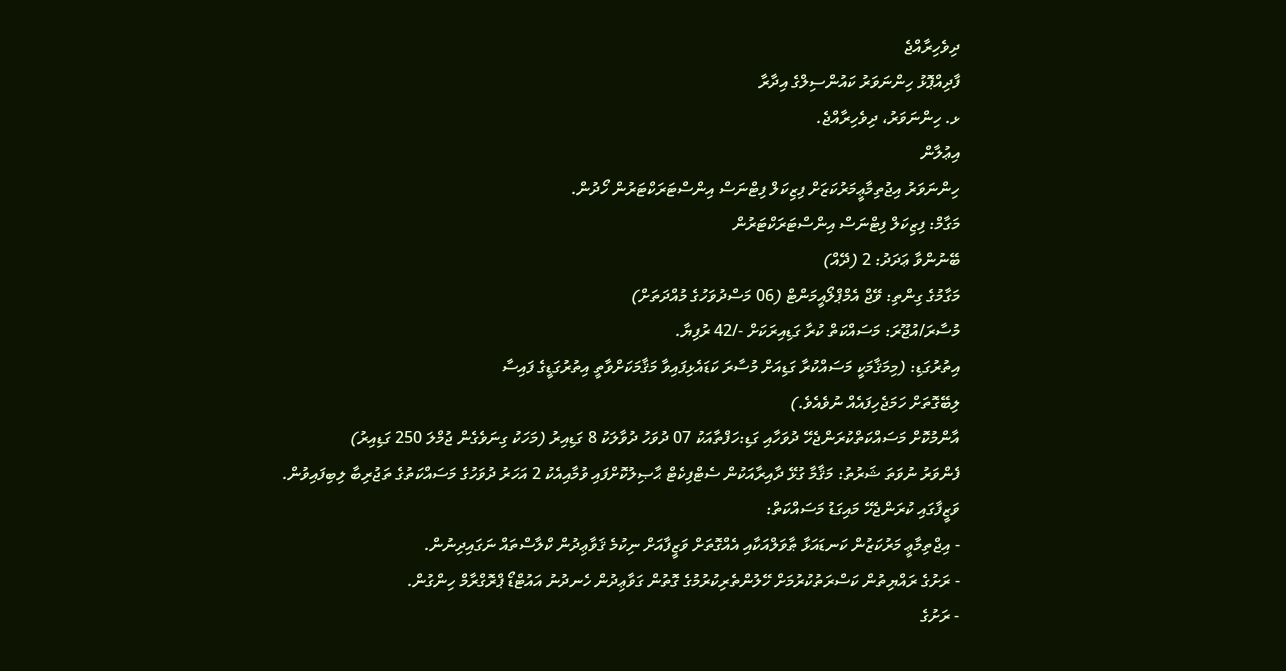ދިވެހިރާއްޖެ
ފާދިއްޕޮޅު ހިންނަވަރު ކައުންސިލްގެ އިދާރާ
ޅ. ހިންނަވަރު، ދިވެހިރާއްޖެ.
އިޢުލާން
ހިންނަވަރު އިޖުތިމާޢީމަރުކަޒަށް ފިޒިކަލް ފިޓްނަސް އިންސްޓަރަކްޓަރުން ހޯދުން.
މަގާމް: ފިޒިކަލް ފިޓްނަސް އިންސްޓަރަކްޓަރުން
ބޭނުންވާ ޢަދަދު: 2 (ދޭއް)
މަގާމުގެ ގިންތި: ވޭޖް އެމްޕްލޯއީމަންޓް (06 މަސްދުވަހުގެ މުއްދަތަށް)
މުސާރަ/އުޖޫރަ: މަސައްކަތް ކުރާ ގަޑިއިރަކަށް -/42 ރުފިޔާ.
އިތުރުގަޑި: (މިމަޤާމަކީ މަސައްކުރާ ގަޑިއަށް މުސާރަ ކަޑައެޅިފައިވާ މަޤާމަކަށްވާތީ އިތުރުގަޑީގެ ފައިސާ
ލިބޭގޮތަށް ހަމަޖެހިފައެއް ނުވެއެވެ.)
އާންމުކޮށް މަސައްކަތްކުރަންޖެހޭ ދުވަހާއި ގަޑި:ހަފްތާއަކު 07 ދުވަހު ދުވާލަކު 8 ގަޑިއިރު (މަހަކު ގިނަވެގެން ޖުމްލަ 250 ގަޑިއިރު)
ފެންވަރު ނުވަތަ ޝަރުތު: މަޤާމާ ގުޅޭ ދާއިރާއަކުން ސެޓްފިކެޓް ޙާޞިލުކޮށްފައި ވުމާއިއެކު 2 އަހަރު ދުވަހުގެ މަސައްކަތުގެ ތަޖުރިބާ ލިބިފައިވުން.
ވަޒީފާގައި ކުރަންޖެހޭ މައިގަޑު މަސައްކަތް:
- އިޖްތިމާޢީ މަރުކަޒުން ކަނޑައަޅާ ޠާވަލްއަކާއި އެއްގޮތަށް ވަޒީފާއަށް ނިކުމެ ޤަވާޢިދުން ކްލާސްތައް ނަގައިދިނުން.
- ރަށުގެ ރައްޔިތުން ކަސްރަތުކުރުމަށް ހޭލުންތެރިކުރުމުގެ ގޮތުން ގަވާޢިދުން ހެނދުނު އައުޓްޑޯ ޕްރޮގްރާމް ހިންގުން.
- ރަށުގެ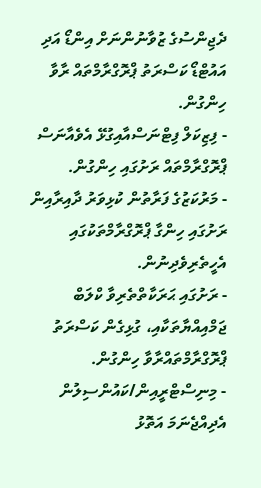ދެޖިންސުގެ ޒުވާނުންނަށް އިންޑޯ އަދި އައުޓްޑޯ ކަސްރަތު ޕްރޮގްރާމްތައް ރާވާ ހިންގުން.
- ފިޒިކަލް ފިޓްނަސްއާއިގުޅޭ އެވެއާނަސް ޕްރޮގްރާމްތައް ރަށުގައި ހިންގުން.
- މަރުކަޒުގެ ފަރާތުން ކުޅިވަރު ދާއިރާއިން ރަށުގައި ހިންގާ ޕްރޮގްރާމްތަކުގައި އެހީތެރިވެދިނުން.
- ރަށުގައި ޙަރަކާތްތެރިވާ ކްލަބް ޖަމްއިއްޔާތަކާއި، ގުޅިގެން ކަސްރަތު ޕްރޮގްރާމްތައްރާވާ ހިންގުން.
- މިނިސްޓްރީއިން/ކައުންސިލުން އެދިއްޖެނަމަ އަތޮޅު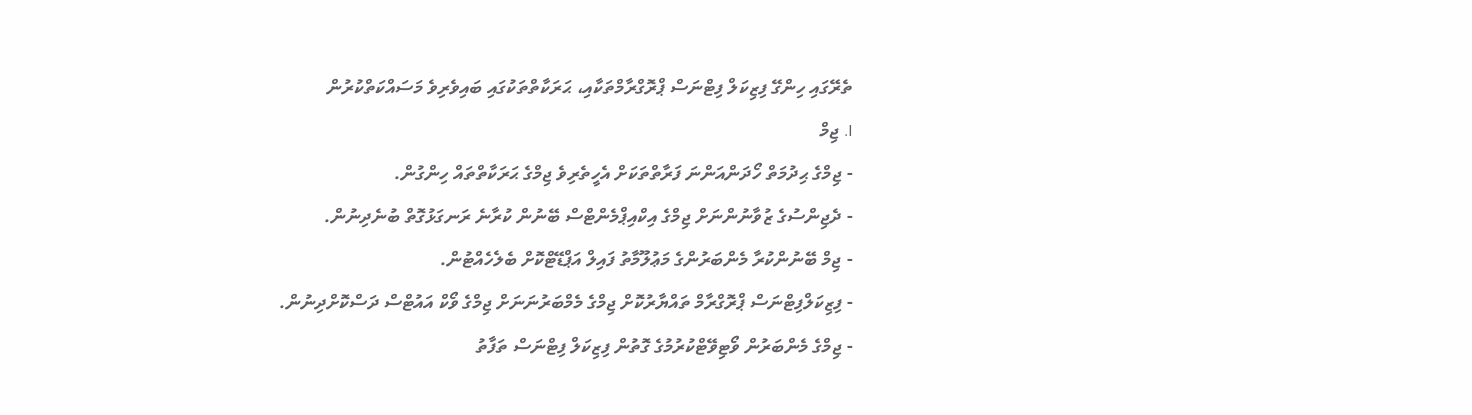ތެރޭގައި ހިންގޭ ފިޒިކަލް ފިޓްނަސް ޕްރޮގްރާމްތަކާއި، ޙަރަކާތްތަކުގައި ބައިވެރިވެ މަސައްކަތްކުރުން
I. ޖިމް
- ޖިމްގެ ޙިދުމަތް ހޯދަންއަންނަ ފަރާތްތަކަށް އެހީތެރިވެ ޖިމްގެ ޙަރަކާތްތައް ހިންގުން.
- ދެޖިންސުގެ ޒުވާނުންނަށް ޖިމްގެ އިކްއިޕްމެންޓްސް ބޭނުން ކުރާނެ ރަނގަޅުގޮތް ބުނެދިނުން.
- ޖިމް ބޭނުންކުރާ މެންބަރުންގެ މަޢުލޫމާތު ފައިލް އަޕްޑޭޓްކޮށް ބެލެހެއްޓުން.
- ފިޒިކަލްފިޓްނަސް ޕްރޮގްރާމް ތައްޔާރުކޮށް ޖިމްގެ މެމްބަރުނަނަށް ޖިމްގެ ވޯކް އައުޓްސް ދަސްކޮށްދިނުން.
- ޖިމްގެ މެންބަރުން ވޯޓިވޭޓްކުރުމުގެ ގޮތުން ފިޒިކަލް ފިޓްނަސް ތަފާތު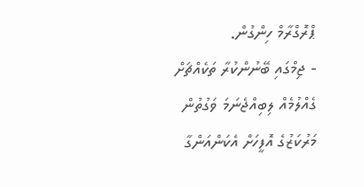ޕްރޮގްރާމް ހިންގުން.
- ޖިމްގައި ބޭނުންކުރާ ތަކެއްޗަށް ގެއްލުމެއް ލިބިއްޖެނަމަ ވަގުތުން މަރުކަޒުގެ އޮފީހަށް އެކަންއަންގާ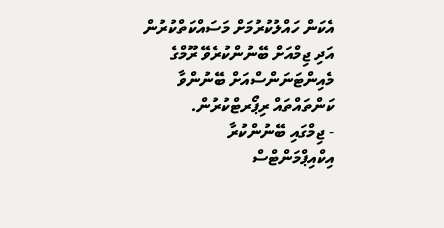އެކަން ހައްލުކުރުމަށް މަސައްކަތްކުރުން އަދި ޖިމްއަށް ބޭނުންކުރެވޭ ރޫމްގެ މެއިންޓަނަންސްއަށް ބޭނުންވާ ކަންތައްތައް ރިޕޯރޓްކުރުން.
- ޖިމްގައި ބޭނުންކުރާ އިކްއިޕްމަންޓްސް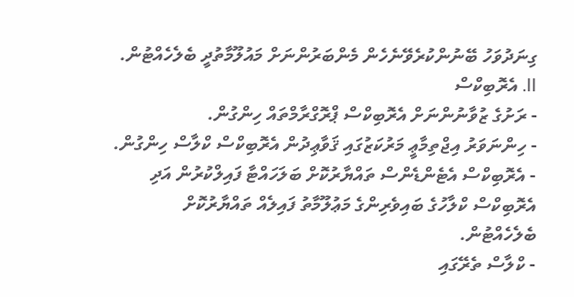ގިނަދުވަހު ބޭނުންކުރެވޭނެހެން މެންބަރުންނަށް މައުލޫމާތުދީ ބެލެހެއްޓުން.
II. އެރޮބިކްސް
- ރަށުގެ ޒުވާނުންނަށް އެރޮބިކްސް ޕްރޮގްރާމްތައް ހިންގުން.
- ހިންނަވަރު އިޖްތިމާޢީ މަރުކަޒުގައި ޤަވާޢިދުން އެރޮބިކްސް ކްލާސް ހިންގުން.
- އެރޮބިކްސް އެޓެންޑެންސް ތައްޔާރުކޮށް ބަލަހައްޓާ ފައިލްކުރުން އަދި އެރޮބިކްސް ކްލާހުގެ ބައިވެރިންގެ މަޢުލޫމާތު ފައިލެއް ތައްޔާރުކޮށް ބެލެހެއްޓުން.
- ކްލާސް ތެރޭގައި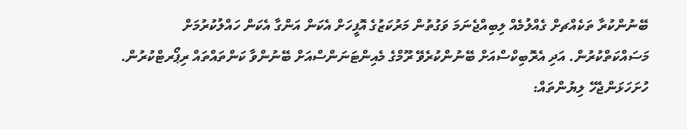ބޭނުންކުރާ ތަކެއްޗށް ގެއްލުމެއް ލިބިއްޖެނަމަ ވަގުތުން މަރުކަޒުގެ އޮފީހަށް އެކަން އަންގާ އެކަން ހައްލުކުރުމަށް މަސައްކަތްކުރުން. އަދި އެރޮބިކްސްއަށް ބޭނުންކުރެވޭ ރޫމްގެ މެއިންޓަނަންސްއަށް ބޭނުންވާ ކަންތައްތައް ރިޕޯރޓްކުރުން.
ހުށަހަޅަންޖެހޭ ލިޔުންތައް: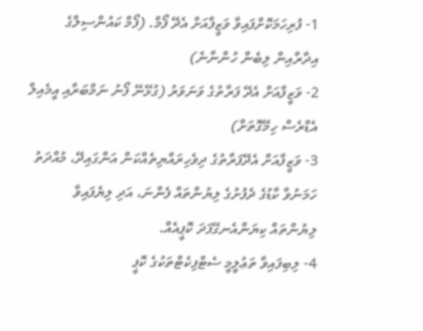1- ފުރިހަމަކޮށްފައިވާ ވަޒީފާއަށް އެދޭ ފޯމް. (ފޯމް ކައުންސިލްގެ އިދާރާއިން ލިބެން ހުންނާނެ)
2- ވަޒީފާއަށް އެދޭ ފަރާތުގެ ވަނަވަރު (ގުޅޭނޭ ފޯނު ނަމްބަރާއި އީމެއިލް އެޑްރެސް ހިމޭގޮތަށް)
3- ވަޒީފާއަށް އެދޭފަރާތުގެ ދިވެހިރައްޔިތެއްކަން އަންގައިދޭ، މުއްދަތު ހަމަނުވާ ކާޑުގެ ދެފުށުގެ ލިޔުންތައް ފެންނަ، އަދި ލިޔެފައިވާ ލިޔުންތައް ކިޔަންއެނގޭފަދަ ކޮޕީއެއް.
4- ލިބިފައިވާ ތަޢުލީމީ ސެޓްފިކެޓްތަކުގެ ކޮޕީ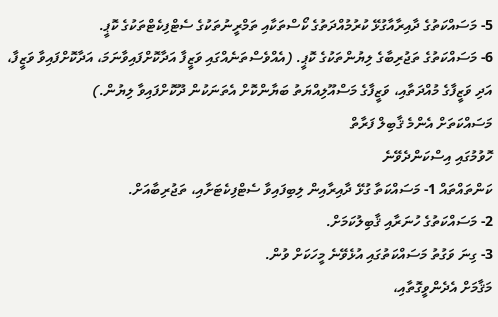5- މަސައްކަތުގެ ދާއިރާއާގުޅޭ ކުރުމުއްދަތުގެ ކޯސްތަކާއި ތަމްރީނުތަކުގެ ސެޓްފިކެޓްތަކުގެ ކޮޕީ.
6- މަސައްކަތުގެ ތަޖުރިބާގެ ލިޔުންތަކުގެ ކޮޕީ. (އެއްވެސްތަނެއްގައި ވަޒީފާ އަދާކޮށްފައިވާނަމަ، އަދާކޮށްފައިވާ ވަޒީފާ، އަދި ވަޒީފާގެ މުއްދަތާއި، ވަޒީފާގެ މަސްއޫލިއްޔަތު ބަޔާންކޮށް އެތަނަކުން ދޫކޮށްފައިވާ ލިޔުން.)
މަސައްކަތަށް އެންމެ ޤާބިލް ފަރާތް
ހޮވުމުގައި އިސްކަންދެވޭނެ
ކަންތައްތައް 1- މަސައްކަތާ ގުޅޭ ދާއިރާއިން ލިބިފައިވާ ސެޓްފިކެޓަށާއި، ތަޖުރިބާއަށް.
2- މަސައްކަތުގެ ހުނަރާއި ޤާބިލުކަމަށް.
3- ގިނަ ވަގުތު މަސައްކަތުގައި އުޅެވޭނެ މީހަކަށް ވުން.
މަޤާމަށް އެދެންވީގޮތާއި،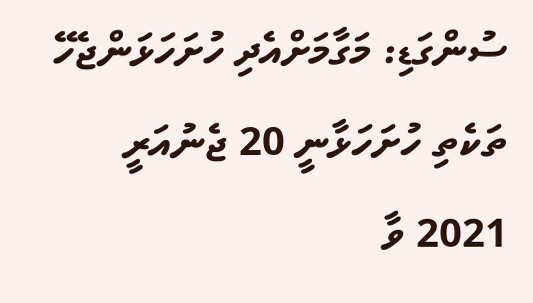ސުންގަޑި: މަގާމަށްއެދި ހުށަހަޅަންޖެހޭ ތަކެތި ހުށަހަޅާނީ 20 ޖެނުއަރީ 2021 ވާ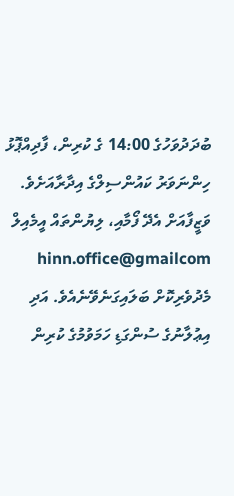ބުދަދުވަހުގެ 14:00 ގެ ކުރިން، ފާދިއްޕޮޅު ހިންނަވަރު ކައުންސިލްގެ އިދާރާއަށެވެ. ވަޒީފާއަށް އެދޭ ފޯމާއި، ލިޔުންތައް އީމެއިލް hinn.office@gmailcom
މެދުވެރިކޮށް ބަލައިގަނެވޭނެއެވެ. އަދި އިޢުލާނުގެ ސުންގަޑި ހަމަވުމުގެ ކުރިން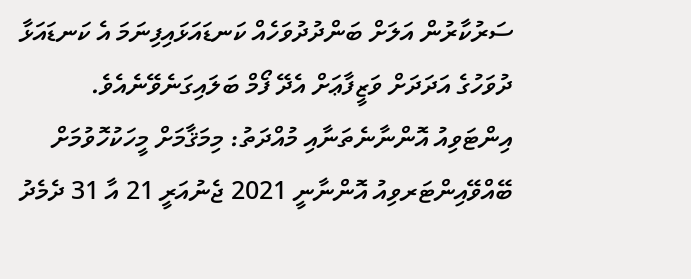ސަރުކާރުން އަލަށް ބަންދުދުވަހެއް ކަނޑައަޅައިފިނަމަ އެ ކަނޑައަޅާ ދުވަހުގެ އަދަދަށް ވަޒީފާޢަށް އެދޭ ފޯމް ބަލައިގަނެވޭނެއެވެ.
އިންޓަވިއު އޮންނާނެތަނާއި މުއްދަތު: މިމަޤާމަށް މީހަކުހޮވުމަށް ބޭއްވޭއިންޓަރވިއު އޮންނާނީ 2021 ޖެނުއަރީ 21 އާ 31 ދެމެދު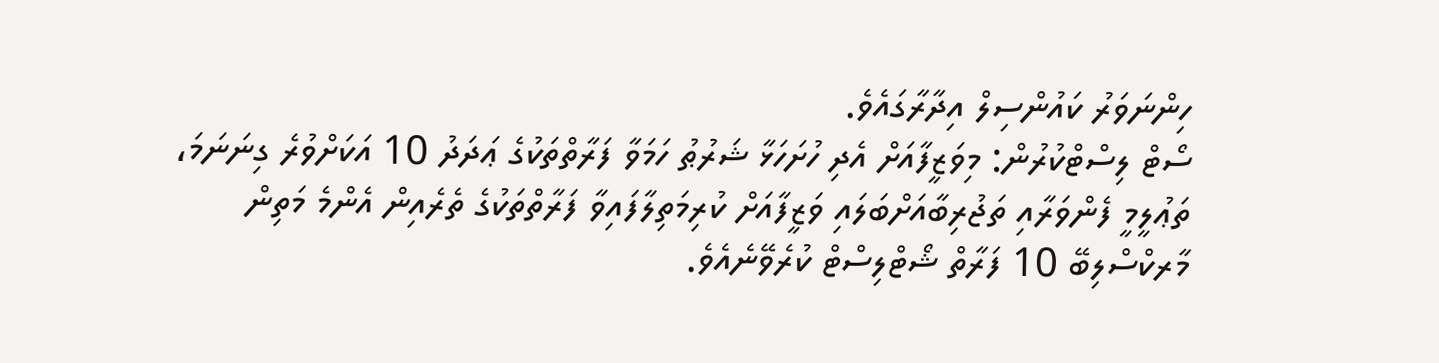ހިންނަވަރު ކައުންސިލް އިދާރާގައެވެ.
ސޯޓް ލިސްޓްކުރުން: މިވަޒީފާއަށް އެދި ހުށަހަޅާ ޝަރުޠު ހަމަވާ ފަރާތްތަކުގެ ޢަދަދު 10 އަކަށްވުރެ ގިނަނަމަ، ތަޢުލީމީ ފެންވަރާއި ތަޖުރިބާއަށްބަލައި ވަޒީފާއަށް ކުރިމަތިލާފައިވާ ފަރާތްތަކުގެ ތެރެއިން އެންމެ މަތިން މާރކްސްލިބޭ 10 ފަރާތް ޝޯޓްލިސްޓް ކުރެވޭނެއެވެ.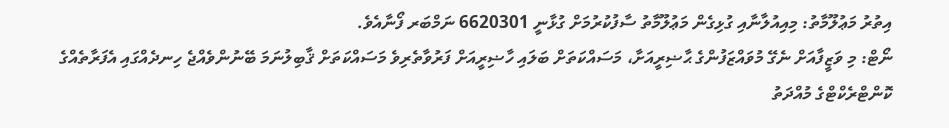އިތުރު މަޢުލޫމާތު: މިއިއުލާނާއި ގުޅިގެން މަޢުލޫމާތު ސާފުކުރުމަށް ގުޅާނީ 6620301 ނަމްބަރ ފޯނާއެވެ.
ނޯޓް: މި ވަޒީފާއަށް ނެގޭ މުވައްޒަފުންގެ ޙާޟިރީއަށާ، މަސައްކަތަށް ބަލައި ހާޟިރީއަށް ފަރުވާތެރިވެ މަސައްކަތަށް ޤާބިލުނަމަ ބޭނުންވެއްޖެ ހިނދެއްގައި އެފަރާތެއްގެ ކޮންޓްރެކްޓްގެ މުއްދަތު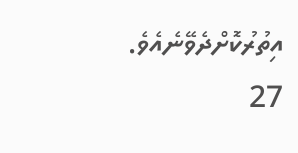އިތުރުކޮށްދެވޭނެއެވެ.
27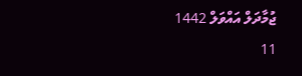ޖުމާދަލް އައްވަލް 1442
11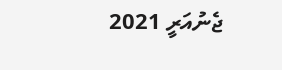ޖެނުއަރީ 2021